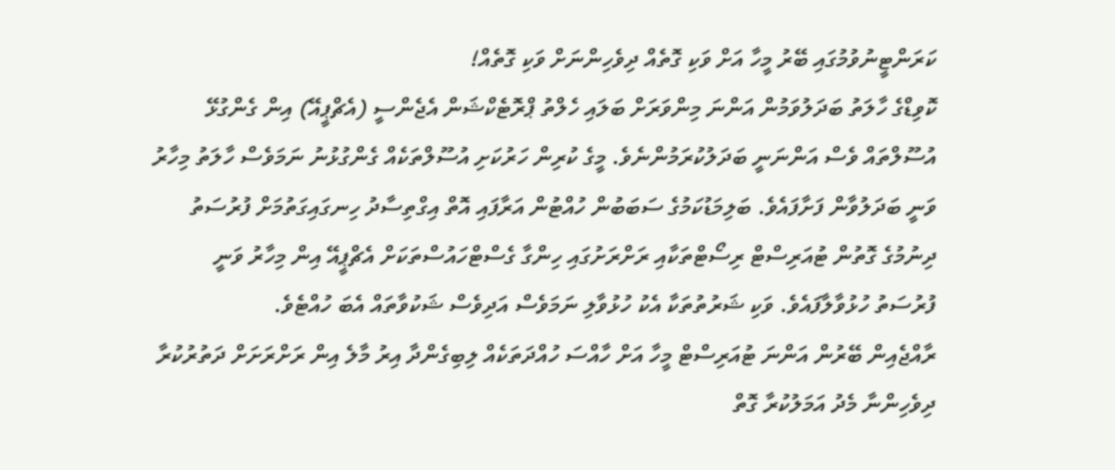ކަރަންޓީނުވުމުގައި ބޭރު މީހާ އަށް ވަކި ގޮތެއް ދިވެހިންނަށް ވަކި ގޮތެއް!
ކޮވިޑްގެ ހާލަތު ބަދަލުވަމުން އަންނަ މިންވަރަށް ބަލައި ހެލްތު ޕްރޮޓެކްޝަން އެޖެންސީ (އެޗްޕީއޭ) އިން ގެންގުޅޭ އުސޫލްތައް ވެސް އަންނަނީ ބަދަލުކުރަމުންނެވެ. މީގެ ކުރިން ހަރުކަށި އުސޫލްތަކެއް ގެންގުޅުނު ނަމަވެސް ހާލަތު މިހާރު ވަނީ ބަދަލުވާން ފަށާފައެވެ. ބަލިމަޑުކަމުގެ ސަބަބުން ހުއްޓުން އަރާފައި އޮތް އިގްތިސާދު ހިނގައިގަތުމަށް ފުރުސަތު ދިނުމުގެ ގޮތުން ޓުއަރިސްޓް ރިސޯޓްތަކާއި ރަށްރަށުގައި ހިންގާ ގެސްޓްހައުސްތަކަށް އެޗްޕީއޭ އިން މިހާރު ވަނީ ފުރުސަތު ހުޅުވާލާފައެވެ. ވަކި ޝަރުތުތަކާ އެކު ހުޅުވާލި ނަމަވެސް އަދިވެސް ޝަކުވާތައް އެބަ ހުއްޓެވެ.
ރާއްޖެއިން ބޭރުން އަންނަ ޓުއަރިސްޓް މީހާ އަށް ހާއްސަ ހުއްދަތަކެއް ލިބިގެންދާ އިރު މާލެ އިން ރަށްރަށަށް ދަތުރުކުރާ ދިވެހިންނާ މެދު އަމަލުކުރާ ގޮތް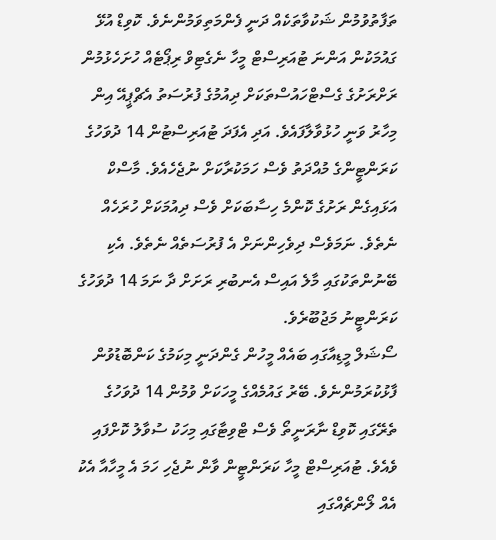ތަފާތުވުމުން ޝަކުވާތަކެއް ދަނީ ފެންމަތިވަމުންނެވެ. ކޮވިޑް އުޅޭ ގައުމަކުން އަންނަ ޓުއަރިސްޓް މީހާ ނެގެޓިވް ރިޕޯޓެއް ހުށަހެޅުމުން ރަށްރަށުގެ ގެސްޓްހައުސްތަކަށް ދިއުމުގެ ފުރުސަތު އެޗްޕީއޭ އިން މިހާރު ވަނީ ހުޅުވާލާފައެވެ. އަދި އެފަދަ ޓުއަރިސްޓުން 14 ދުވަހުގެ ކަރަންޓީންގެ މުއްދަތު ވެސް ހަމަކުރާކަށް ނުޖެހެއެވެ. މާސްކް އަޅައިގެން ރަށުގެ ކޮންމެ ހިސާބަކަށް ވެސް ދިއުމަކަށް ހުރަހެއް ނެތެވެ. ނަމަވެސް ދިވެހިންނަށް އެ ފުރުސަތެއް ނެތެވެ. އެކި ބޭނުންތަކުގައި މާލެ އައިސް އެނބުރި ރަށަށް ދާ ނަމަ 14 ދުވަހުގެ ކަރަންޓީނު މަޖުބޫރެވެ.
ސޯޝަލް މީޑިއާގައި ބައެއް މީހުން ގެންދަނީ މިކަމުގެ ކަންބޮޑުވުން ފާޅުކުރަމުންނެވެ. ބޭރު ގައުމެއްގެ މީހަކަށް ވުމުން 14 ދުވަހުގެ ތެރޭގައި ކޮވިޑް ނާރަނީތޯ ވެސް ޓްވިޓާގައި މިހަކު ސުވާލު ކޮށްފައި ވެއެވެ. ޓުއަރިސްޓް މީހާ ކަރަންޓީން ވާން ނުޖެހި ހަމަ އެ މީހާއާ އެކު އެއް ލޯންޗެއްގައި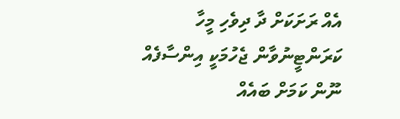އެއް ރަށަކަށް ދާ ދިވެހި މީހާ ކަރަންޓީނުވާން ޖެހުމަކީ އިންސާފެއް ނޫން ކަމަށް ބައެއް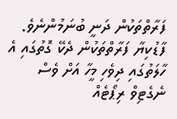ފަރާތްތަކުން ދަނީ ބުނަމުންނެވެ.
ފާޑުކިޔާ ފަރާތްތަކުން ދެކޭ ގޮތުގައި އެ ހާލަތުގައި ދިވެހި މީހާ އަށް ވެސް ނެގެޓިވް ރިޕޯޓެއް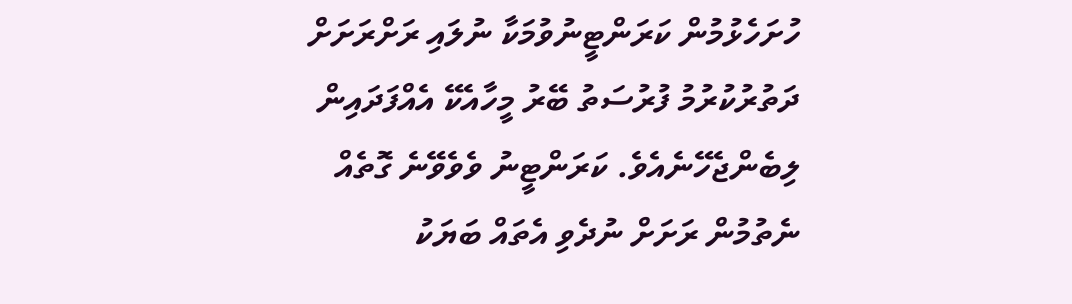ހުށަހެޅުމުން ކަރަންޓީނުވުމަކާ ނުލައި ރަށްރަށަށް ދަތުރުކުރުމު ފުރުސަތު ބޭރު މީހާއެކޭ އެއްފަދައިން ލިބެންޖެހޭނެއެވެ. ކަރަންޓީނު ވެވެވޭނެ ގޮތެއް ނެތުމުން ރަށަށް ނުދެވި އެތައް ބަޔަކު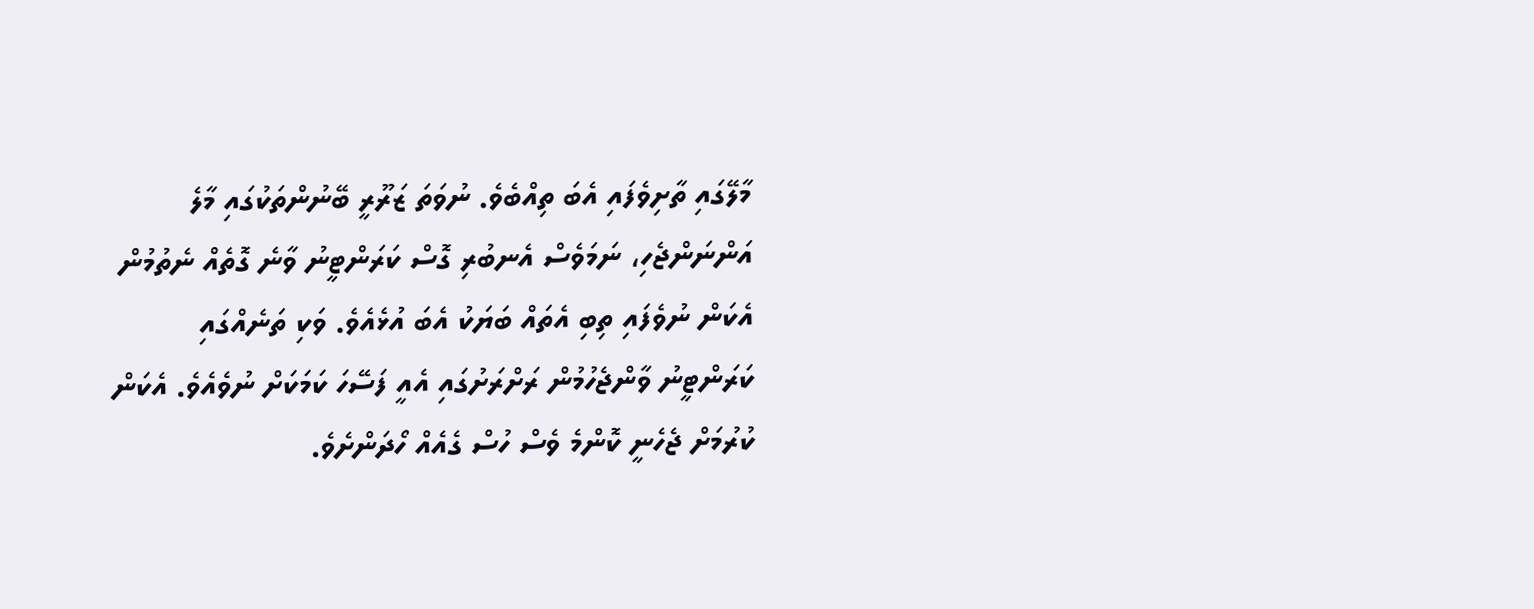މާލޭގައި ތާށިވެފައި އެބަ ތިއްބެވެ. ނުވަތަ ޒަރޫރީ ބޭނުންތަކުގައި މާލެ އަންނަންޖެހި، ނަމަވެސް އެނބުރި ގޮސް ކަރަންޓީނު ވާނެ ގޮތެއް ނެތުމުން އެކަން ނުވެފައި ތިބި އެތައް ބަޔަކު އެބަ އުޅެއެވެ. ވަކި ތަނެއްގައި ކަރަންޓީނު ވާންޖެހުމުން ރަށްރަށުގައި އެއީ ފަސޭހަ ކަމަކަށް ނުވެއެވެ. އެކަން ކުރުމަށް ޖެހެނީ ކޮންމެ ވެސް ހުސް ގެއެއް ހޯދަންށެވެ.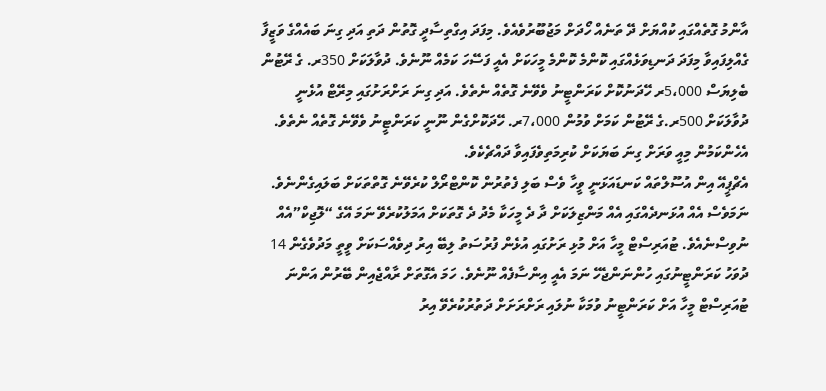އާންމު ގޮތެއްގައި ކުއްޔަށް ދޭ ތަނެއް ހޯދަށް މަޖުބޫރުވެއެވެ. މިފަދަ އިގްތިސާދީ ގޮތުން ދަތި އަދި ގިނަ ބައެއްގެ ވަޒީފާ ގެއްލިފައިވާ މިފަދަ ދަނޑިވަޅެއްގައި ކޮންމެ ކޮންމެ މީހަކަށް އެއީ ފަސޭހަ ކަމެއް ނޫނެވެ. ދުވާލަކަށް 350ރ. ގެ ރޭޓުން ބެލިޔަސް 5،000ރ ހޭދަނުކޮށް ކަރަންޓީނު ވެވޭނެ ގޮތެއް ނެތެވެ. އަދި ގިނަ ރަށްރަށުގައި މިރޭޓް އުޅެނީ ދުވާލަކަށް 500ރ.ގެ ރޭޓުން ކަމަށް ވުމުން 7،000ރ. ހޭދަކޮށްގެން ނޫނީ ކަރަންޓީނު ވެވޭނެ ގޮތެއް ނެތެވެ. އެހެންކަމުން މިއީ ވަރަށް ގިނަ ބަޔަކަށް ކުރިމަތިވެފައިވާ ދައްޗެކެވެ.
އެޗްޕީއޭ އިން އުސޫލްތައް ކަނޑައަޅަނީ ވީހާ ވެސް ބަލި ފެތުރުން ކޮންޓްރޯލް ކުރެވޭނެ ގޮތްތަކަށް ބަލައިގެންނެވެ. ނަމަވެސް އެއް އުޅަނދެއްގައި އެއް މަންޒިލަކަށް ދާ ދެ މީހަކާ މެދު ދެ ގޮތަކަށް އަމަލުކުރެވޭ ނަމަ އޭގެ “ލޮޖިކް”އެއް ނުވިސްނެއެވެ. ޓުއަރިސްޓް މީހާ އަށް މުޅި ރަށުގައި އުޅެން ފުރުސަތު ލިބޭ އިރު ދިވެއްސަކަށް ވީތީ މަދުވެގެން 14 ދުވަހު ކަރަންޓީނުގައި ހުންނަންޖެހޭ ނަމަ އެއީ އިންސާފެއް ނޫނެވެ. ހަމަ އެގޮތަށް ރާއްޖެއިން ބޭރުން އަންނަ ޓުއަރިސްޓް މީހާ އަށް ކަރަންޓީނު ވުމަކާ ނުލައި ރަށްރަށަށް ދަތުރުކުރެވޭ އިރު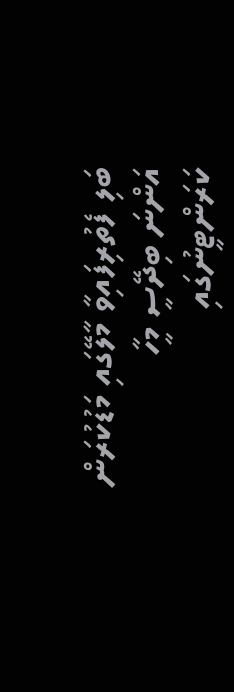ބަލި ފެތުރިފައިވާ މާލޭގައި މަޑުކުރަން އަންނަ ބިދޭސީ މީހާ ކަރަންޓީނުގައި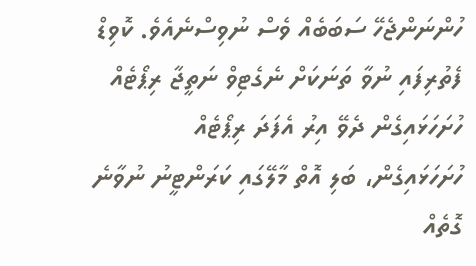ހުންނަންޖެހޭ ސަބަބެއް ވެސް ނުވިސްނެއެވެ. ކޮވިޑް ފެތުރިފައި ނުވާ ތަނަކަށް ނެގެޓިވް ނަތީޖާ ރިޕޯޓެއް ހުށަހަޅައިގެން ދެވޭ އިރު އެފަދަ ރިޕޯޓެއް ހުށަހަޅައިގެން، ބަލި އޮތް މާލޭގައި ކަރަންޓީނު ނުވާނެ ގޮތެއް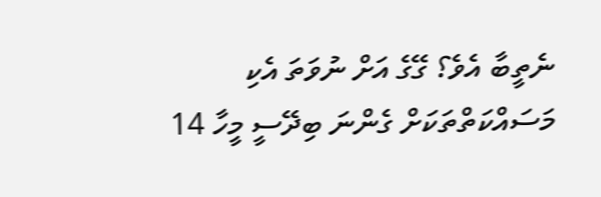ނެތީބާ އެވެ؟ ގޭގެ އަށް ނުވަތަ އެކި މަސައްކަތްތަކަށް ގެންނަ ބިދޭސީ މީހާ 14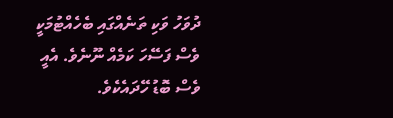ދުވަހު ވަކި ތަނެއްގައި ބެހެއްޓުމަކީ ވެސް ފަސޭހަ ކަމެއް ނޫނެވެ. އެއީ ވެސް ބޮޑު ހޭދައެކެވެ.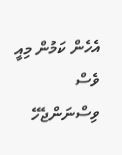އެހެން ކަމުން މިއީ ވެސް ވިސްނަންޖެހޭ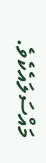މައްސަލައެކެވެ.